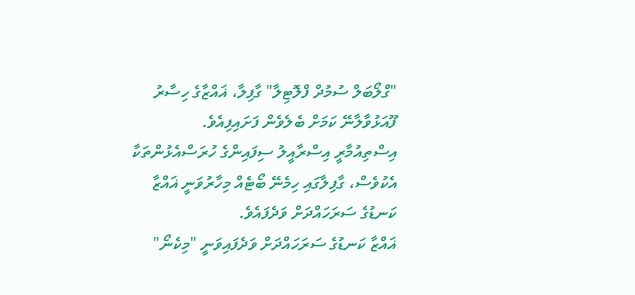"ގްލޯބަލް ސުމުދް ފްލޮޓިލާ" ގާފިލާ، ޣައްޒާގެ ހިސާރު ފޫއަޅުވާލާނޭ ކަމަށް ބެލެވެން ފަށައިފިއެވެ.
އިސްތިއުމާރީ އިސްރާއީލު ސިފައިންގެ ހުރަސްއެޅުންތަކާ އެކުވެސް، ގާފިލާގައި ހިމެނޭ ބޯޓެއް މިހާރުވަނީ ޣައްޒާ ކަނޑުގެ ސަރަހައްދަށް ވަދެފައެވެ.
ޣައްޒާ ކަނޑުގެ ސަރަހައްދަށް ވަދެފައިވަނީ "މިކެނޯ"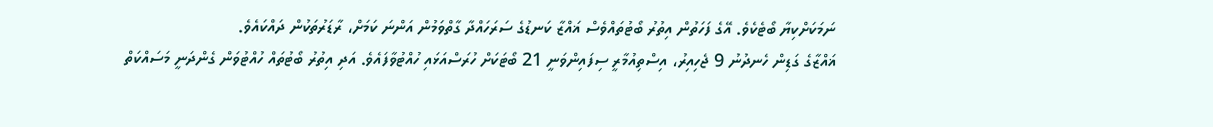ނަމަކަށްކިޔާ ބޯޓެކެވެ. އޭގެ ފަހަތުން އިތުރު ބޯޓުތައްވެސް ޣައްޒާ ކަނޑުގެ ސަރަހައްދާ ގާތްވަމުން އަންނަ ކަމަށް، ރާޑަރުތަކުން ދައްކައެވެ.
ޣައްޒާގެ ގަޑިން ހެނދުނު 9 ޖެހިއިރު، އިސްތިއުމާރީ ސިފައިންވަނީ 21 ބޯޓަކަށް ހުރަސްއަޅައި ހުއްޓުވާފައެވެ. އަދި އިތުރު ބޯޓުތައް ހުއްޓުވަން ގެންދަނީ މަސައްކަތް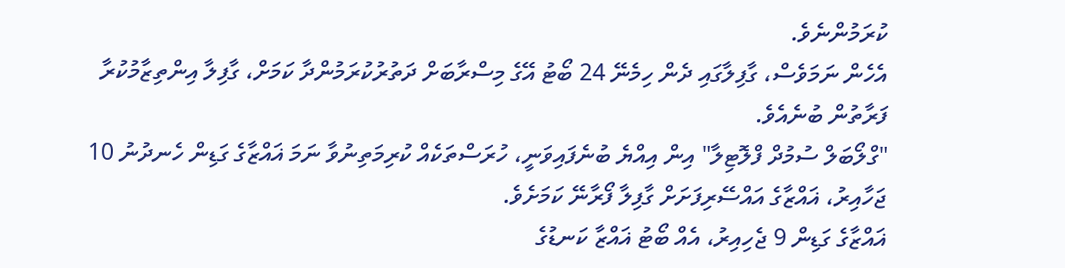ކުރަމުންނެވެ.
އެހެން ނަމަވެސް، ގާފިލާގައި ދެން ހިމެނޭ 24 ބޯޓު އޭގެ މިސްރާބަށް ދަތުރުކުރަމުންދާ ކަމަށް، ގާފިލާ އިންތިޒާމުކުރާ ފަރާތުން ބުނެއެވެ.
"ގްލޯބަލް ސުމުދް ފްލޮޓިލާ" އިން އިއްޔެ ބުނެފައިވަނީ، ހުރަސްތަކެއް ކުރިމަތިނުވާ ނަމަ ޣައްޒާގެ ގަޑިން ހެނދުނު 10 ޖަހާއިރު، ޣައްޒާގެ އައްސޭރިފަށަށް ގާފިލާ ފޯރާނޭ ކަމަށެވެ.
ޣައްޒާގެ ގަޑިން 9 ޖެހިއިރު، އެއް ބޯޓު ޣައްޒާ ކަނޑުގެ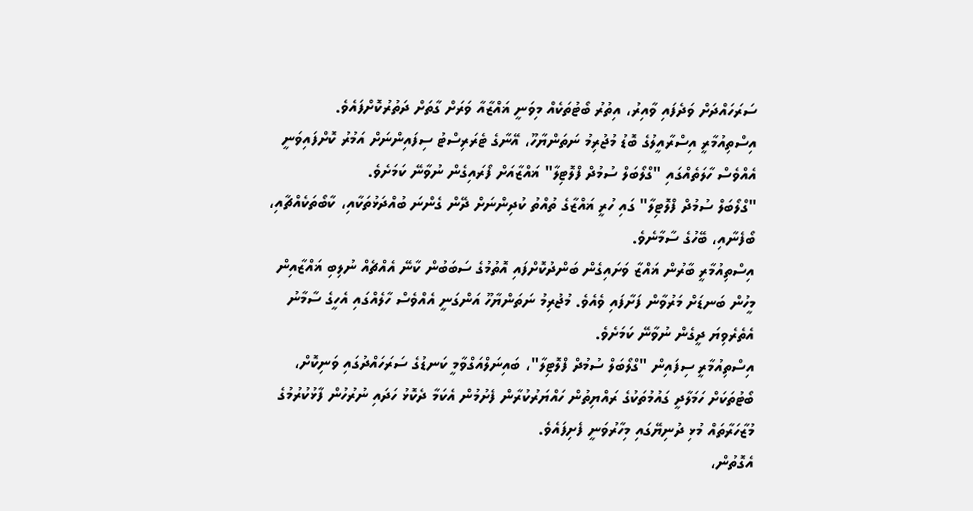ސަރަހައްދަށް ވަދެފައި ވާއިރު، އިތުރު ބޯޓުތަކެއް މިވަނީ ޣައްޒާއާ ވަރަށް ގާތަށް ދަތުރުކޮށްފައެވެ.
އިސްތިއުމާރީ އިސްރާއީލުގެ ބޮޑު މުޖުރިމު ނަތަންޔާހޫ، އޭނާގެ ޓެރަރިސްޓު ސިފައިންނަށް އަމުރު ކޮށްފައިވަނީ އެއްވެސް ހާލަތެއްގައި "ގްލޯބަލް ސުމުދް ފްލޮޓިލާ" ޣައްޒާއަށް ފޯރައިގެން ނުވާނޭ ކަމަށެވެ.
"ގްލޯބަލް ސުމުދް ފްލޮޓިލާ" ގައި ހުރީ ޣައްޒާގެ ތުއްތު ކުދިންނަށް ދޭން ގެންނަ ބުއްދަޅުތަކާއި، ކާބޯތަކެއްޗާއި، ބޯފެނާއި، ބޭހުގެ ސާމާނެވެ.
އިސްތިއުމާރީ ބާރުން ޣައްޒާ ވަށައިގެން ބަންދުކޮށްފައި އޮތުމުގެ ސަބަބުން ކާނޭ އެއްޗެއް ނުލިބި ޣައްޒާއިން މީހުން ބަނޑަށް މަރުވާން ފަށާފައި ވެއެވެ. މުޖުރިމު ނަތަންޔާހޫ އަންގަނީ އެއްވެސް ހާލެއްގައި އެހީގެ ސާމާނު އެތެރެވިޔަ ދީގެން ނުވާނޭ ކަމަށެވެ.
އިސްތިއުމާރީ ސިފައިން "ގްލޯބަލް ސުމުދް ފްލޮޓިލާ"، ބައިނަލްއަގްވާމީ ކަނޑުގެ ސަރަހައްދުގައި ވަނިކޮށް، ބޯޓުތަކަށް ހަމަލާދީ ގައުމުތަކުގެ ރައްޔިތުން ހައްޔަރުކުރާން ފެށުމުން އެކަމާ ދެކޮޅު ހަދައި ނުރުހުން ފާޅުކުރުމުގެ މުޒާހަރާތައް މުޅި ދުނިޔޭގައި މިހާރުވަނީ ފެށިފައެވެ.
އެގޮތުން،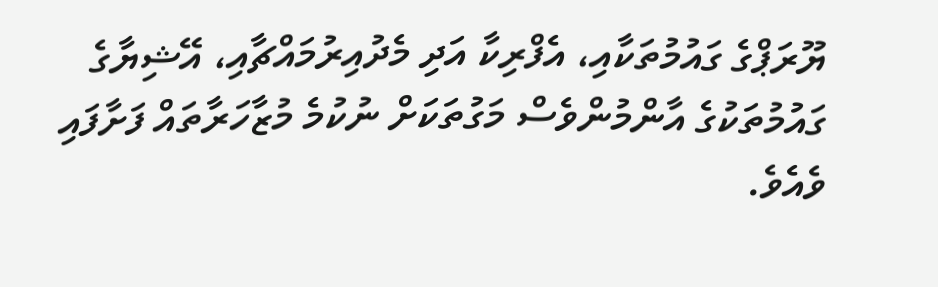ޔޫރަޕްގެ ގައުމުތަކާއި، އެފްރިކާ އަދި މެދުއިރުމައްޗާއި، އޭޝިޔާގެ ގައުމުތަކުގެ އާންމުންވެސް މަގުތަކަށް ނުކުމެ މުޒާހަރާތައް ފަށާފައި ވެއެވެ.